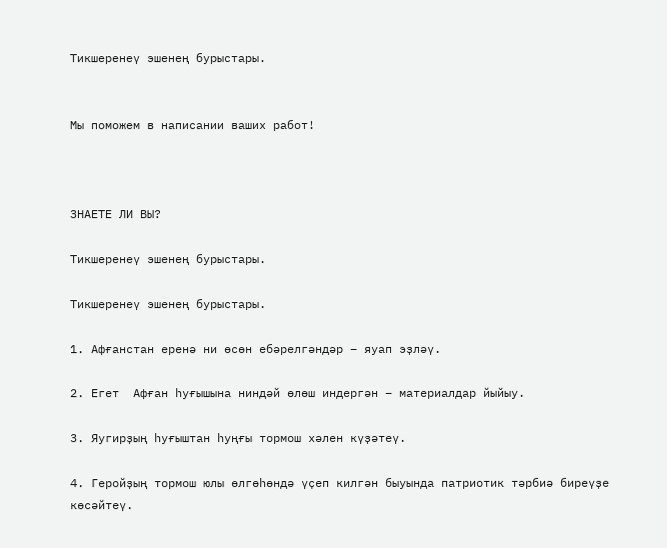Тикшеренеү эшенең бурыстары.


Мы поможем в написании ваших работ!



ЗНАЕТЕ ЛИ ВЫ?

Тикшеренеү эшенең бурыстары.

Тикшеренеү эшенең бурыстары.

1. Афғанстан еренә ни өсөн ебәрелгәндәр – яуап эҙләү.

2. Егет  Афған һуғышына ниндәй өлөш индергән – материалдар йыйыу.

3. Яугирҙың һуғыштан һуңғы тормош хәлен күҙәтеү.

4. Геройҙың тормош юлы өлгөһөндә үҫеп килгән быуында патриотик тәрбиә биреүҙе көсәйтеү.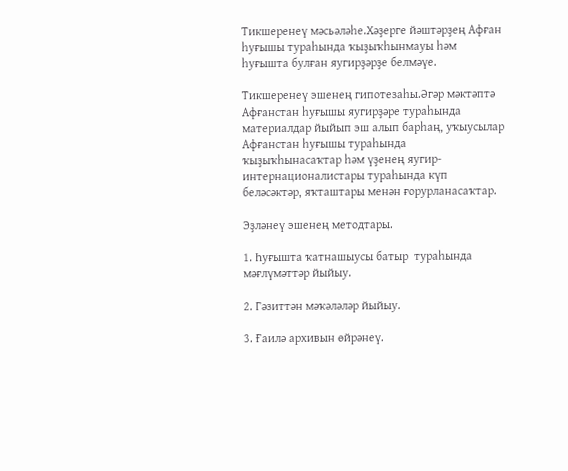Тикшеренеү мәсьәләһе.Хәҙерге йәштәрҙең Афған һуғышы тураһында ҡыҙыҡһынмауы һәм һуғышта булған яугирҙәрҙе белмәүе.

Тикшеренеү эшенең гипотезаһы.Әгәр мәктәптә Афғанстан һуғышы яугирҙәре тураһында материалдар йыйып эш алып барһаң, уҡыусылар Афғанстан һуғышы тураһында ҡыҙыҡһынасаҡтар һәм үҙенең яугир-интернационалистары тураһында күп беләсәктәр, яҡташтары менән ғорурланасаҡтар.

Эҙләнеү эшенең методтары.

1. Һуғышта ҡатнашыусы батыр  тураһында мәғлүмәттәр йыйыу.

2. Гәзиттән мәҡәләләр йыйыу.

3. Ғаилә архивын өйрәнеү.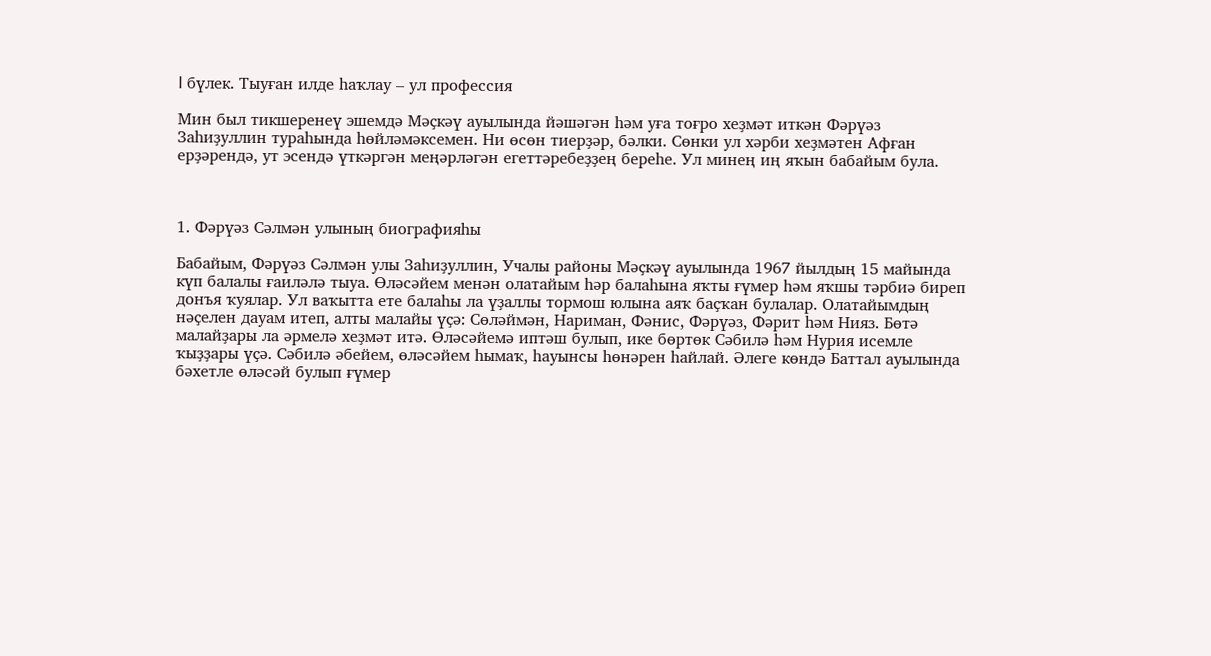I бүлек. Тыуған илде һаҡлау – ул профессия

Мин был тикшеренеү эшемдә Мәҫкәү ауылында йәшәгән һәм уға тоғро хеҙмәт иткән Фәрүәз Заһиҙуллин тураһында һөйләмәксемен. Ни өсөн тиерҙәр, бәлки. Сөнки ул хәрби хеҙмәтен Афған ерҙәрендә, ут эсендә үткәргән меңәрләгән егеттәребеҙҙең береһе. Ул минең иң яҡын бабайым була.



1. Фәрүәз Сәлмән улының биографияһы

Бабайым, Фәрүәз Сәлмән улы Заһиҙуллин, Учалы районы Мәҫкәү ауылында 1967 йылдың 15 майында күп балалы ғаиләлә тыуа. Өләсәйем менән олатайым һәр балаһына яҡты ғүмер һәм яҡшы тәрбиә биреп донъя ҡуялар. Ул ваҡытта ете балаһы ла үҙаллы тормош юлына аяҡ баҫҡан булалар. Олатайымдың нәҫелен дауам итеп, алты малайы үҫә: Сөләймән, Нариман, Фәнис, Фәрүәз, Фәрит һәм Нияз. Бөтә малайҙары ла әрмелә хеҙмәт итә. Өләсәйемә иптәш булып, ике бөртөк Сәбилә һәм Нурия исемле ҡыҙҙары үҫә. Сәбилә әбейем, өләсәйем һымаҡ, һауынсы һөнәрен һайлай. Әлеге көндә Баттал ауылында бәхетле өләсәй булып ғүмер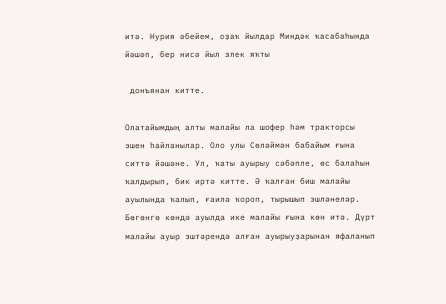итә. Нурия әбейем, оҙаҡ йылдар Миндәк ҡасабаһында йәшәп, бер нисә йыл элек яҡты

 донъянан китте.

Олатайымдың алты малайы ла шофер һәм тракторсы эшен һайланылар. Оло улы Сөләймән бабайым ғына ситтә йәшәне. Ул, ҡаты ауырыу сәбәпле, өс балаһын ҡалдырып, бик иртә китте. Ә ҡалған биш малайы ауылында ҡалып, ғаилә ҡороп, тырышып эшләнеләр. Бөгөнгө көндә ауылда ике малайы ғына көн итә. Дүрт малайы ауыр эштәрендә алған ауырыуҙарынан яфаланып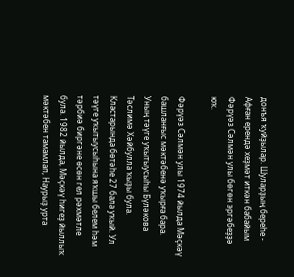донъя ҡуйҙылар. Шуларҙың береһе - Афған ерендә хеҙмәт иткән бабайым Фәрүәз Сәлмән улы бөгөн эргәбеҙҙә юҡ.

Фәрүәз Сәлмән улы 1974 йылда Мәҫкәү башланғыс мәктәбенә уҡырға бара. Уның тәүге уҡытыусыһы Бүләкова Тәслимә Хәйбулла ҡыҙы була. Кластарында бөтәһе 27 бала уҡый. Ул тәүге уҡытыусыһына яҡшы белем һәм тәрбиә биргәне өсөн гел рәхмәтле була. 1982 йылда, Мәҫкәү һигеҙ йыллыҡ мәктәбен тамамлап, Наурыҙ урта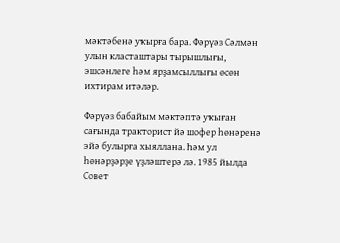мәктәбенә уҡырға бара. Фәрүәз Сәлмән улын класташтары тырышлығы, эшсәнлеге һәм ярҙамсыллығы өсөн ихтирам итәләр.

Фәрүәз бабайым мәктәптә уҡыған сағында тракторист йә шофер һөнәренә эйә булырға хыяллана. Һәм ул һөнәрҙәрҙе үҙләштерә лә. 1985 йылда Совет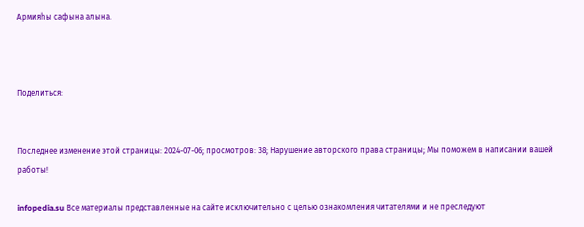Армияһы сафына алына.



Поделиться:


Последнее изменение этой страницы: 2024-07-06; просмотров: 38; Нарушение авторского права страницы; Мы поможем в написании вашей работы!

infopedia.su Все материалы представленные на сайте исключительно с целью ознакомления читателями и не преследуют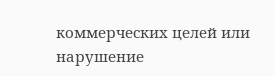коммерческих целей или нарушение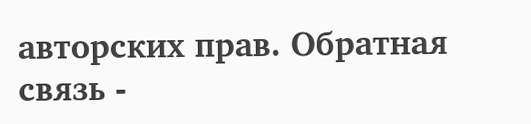авторских прав. Обратная связь -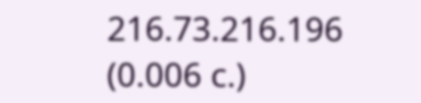216.73.216.196 (0.006 с.)